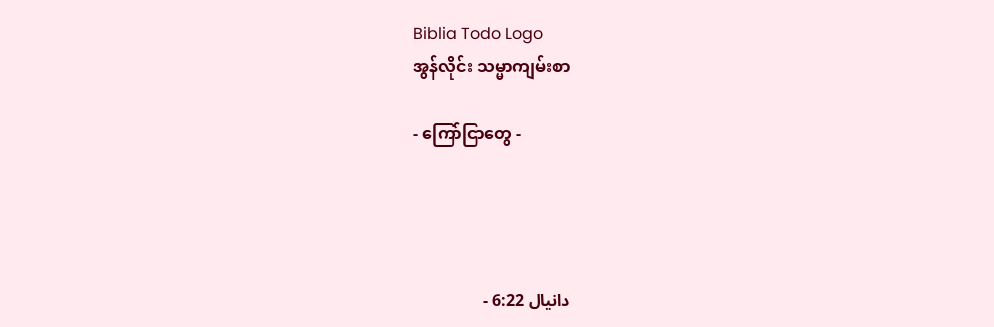Biblia Todo Logo
အွန်လိုင်း သမ္မာကျမ်းစာ

- ကြော်ငြာတွေ -




دانيال 6:22 -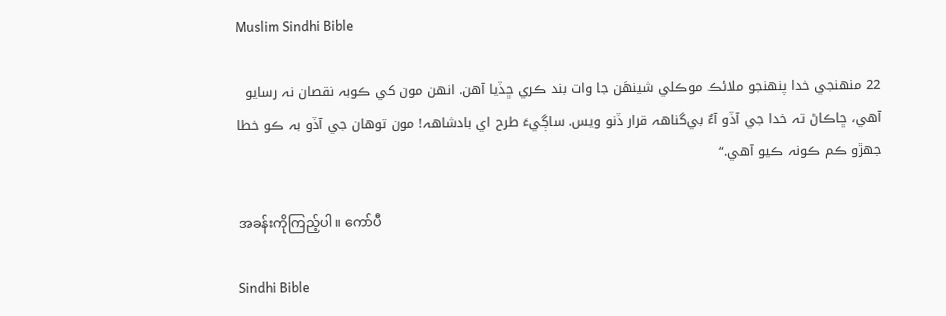Muslim Sindhi Bible

22 منهنجي خدا پنهنجو ملائڪ موڪلي شينهَن جا وات بند ڪري ڇڏيا آهن. انهن مون کي ڪوبہ نقصان نہ رسايو آهي، ڇاڪاڻ تہ خدا جي آڏو آءٌ بي‌گناهہ قرار ڏنو ويس. ساڳيءَ طرح اي بادشاهہ! مون توهان جي آڏو بہ ڪو خطا جهڙو ڪم ڪونہ ڪيو آهي.“

အခန်းကိုကြည့်ပါ။ ကော်ပီ

Sindhi Bible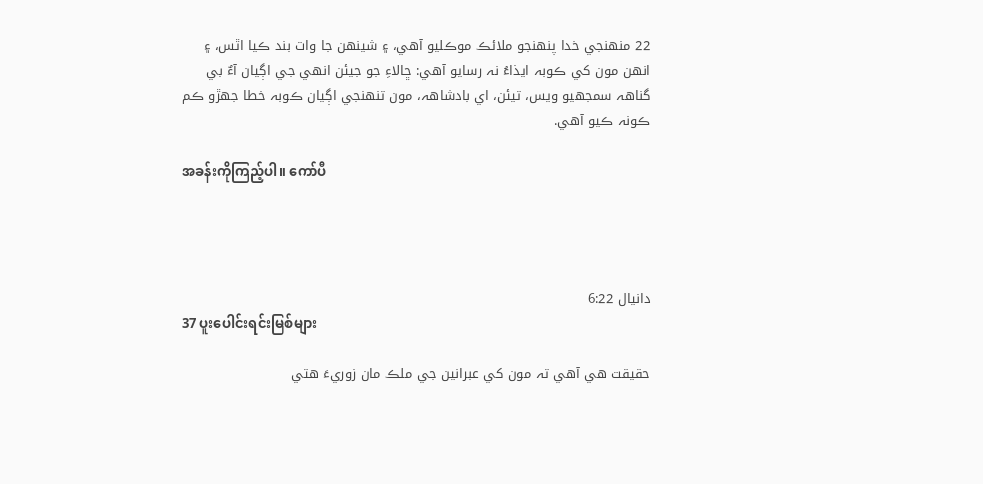22 منهنجي خدا پنهنجو ملائڪ موڪليو آهي، ۽ شينهن جا وات بند ڪيا اٿس، ۽ انهن مون کي ڪوبہ ايذاءُ نہ رسايو آهي: ڇالاءِ جو جيئن انهي جي اڳيان آءٌ بي گناهہ سمجهيو ويس، تيئن، اي بادشاهہ، مون تنهنجي اڳيان ڪوبہ خطا جهڙو ڪم ڪونہ ڪيو آهي.

အခန်းကိုကြည့်ပါ။ ကော်ပီ




دانيال 6:22
37 ပူးပေါင်းရင်းမြစ်များ

حقيقت هي آهي تہ مون کي عبرانين جي ملڪ مان زوريءَ هتي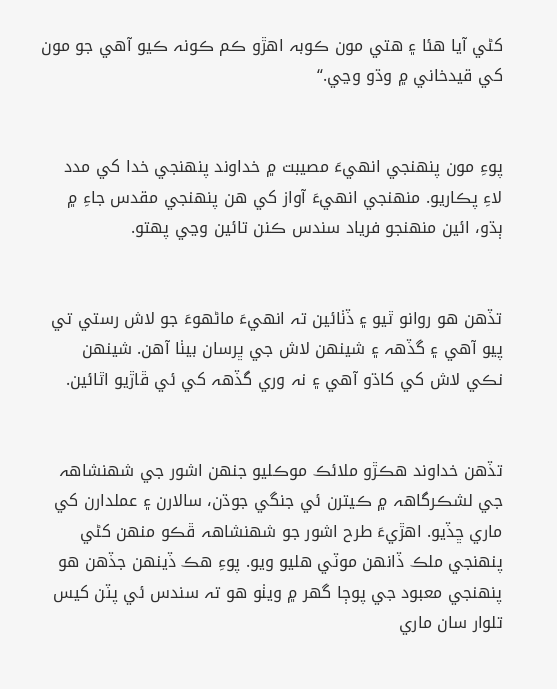کڻي آيا هئا ۽ هتي مون ڪوبہ اهڙو ڪم ڪونہ ڪيو آهي جو مون کي قيدخاني ۾ وڌو وڃي.“


پوءِ مون پنهنجي انهيءَ مصيبت ۾ خداوند پنهنجي خدا کي مدد لاءِ پڪاريو. منهنجي انهيءَ آواز کي هن پنهنجي مقدس جاءِ ۾ ٻڌو، ائين منهنجو فرياد سندس ڪنن تائين وڃي پهتو.


تڏهن هو روانو ٿيو ۽ ڏٺائين تہ انهيءَ ماڻهوءَ جو لاش رستي تي پيو آهي ۽ گڏهہ ۽ شينهن لاش جي ڀرسان بيٺا آهن. شينهن نڪي لاش کي کاڌو آهي ۽ نہ وري گڏهہ کي ئي ڦاڙيو اٿائين.


تڏهن خداوند هڪڙو ملائڪ موڪليو جنهن اشور جي شهنشاهہ جي لشڪرگاهہ ۾ ڪيترن ئي جنگي جوڌن، سالارن ۽ عملدارن کي ماري ڇڏيو. اهڙيءَ طرح اشور جو شهنشاهہ ڦڪو منهن کڻي پنهنجي ملڪ ڏانهن موٽي هليو ويو. پوءِ هڪ ڏينهن جڏهن هو پنهنجي معبود جي پوڄا گھر ۾ ويٺو هو تہ سندس ئي پٽن کيس تلوار سان ماري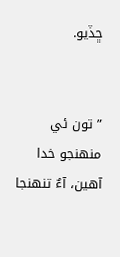ڇڏيو.


”تون ئي منهنجو خدا آهين، آءٌ تنهنجا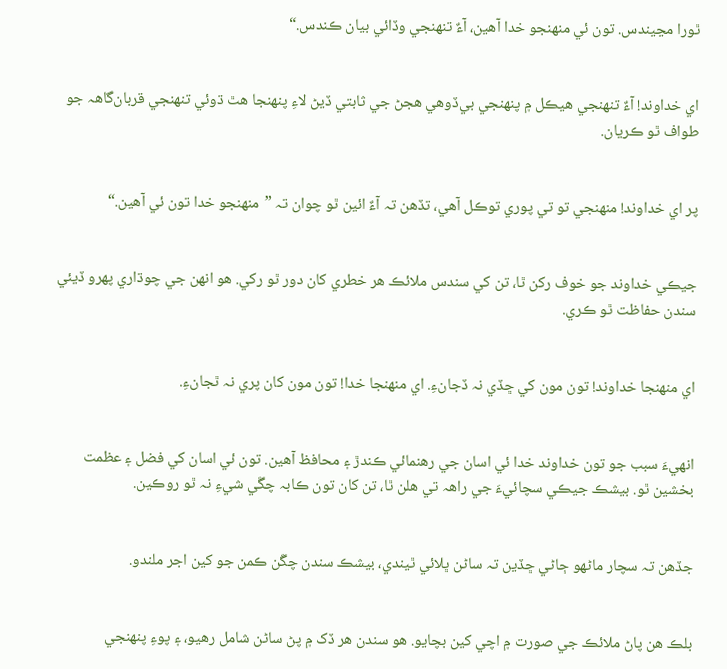ٿورا مڃيندس. تون ئي منهنجو خدا آهين، آءٌ تنهنجي وڏائي بيان ڪندس.“


اي خداوند! آءٌ تنهنجي هيڪل ۾ پنهنجي بي‌ڏوهي هجڻ جي ثابتي ڏيڻ لاءِ پنهنجا هٿ ڌوئي تنهنجي قربان‌گاهہ جو طواف ٿو ڪريان.


پر اي خداوند! منهنجي تو تي پوري توڪل آهي، تڏهن تہ آءٌ ائين ٿو چوان تہ ”منهنجو خدا تون ئي آهين.“


جيڪي خداوند جو خوف رکن ٿا، تن کي سندس ملائڪ هر خطري کان دور ٿو رکي. هو انهن جي چوڌاري پهرو ڏيئي سندن حفاظت ٿو ڪري.


اي منهنجا خداوند! تون مون کي ڇڏي نہ ڏجانءِ. اي منهنجا خدا! تون مون کان پري نہ ٿجانءِ.


انهيءَ سبب جو تون خداوند خدا ئي اسان جي رهنمائي ڪندڙ ۽ محافظ آهين. تون ئي اسان کي فضل ۽ عظمت بخشين ٿو. بيشڪ جيڪي سچائيءَ جي راهہ تي هلن ٿا، تن کان تون ڪابہ چڱي شيءِ نہ ٿو روڪين.


جڏهن تہ سچار ماڻهو ڄاڻي ڇڏين تہ ساڻن ڀلائي ٿيندي، بيشڪ سندن چڱن ڪمن جو کين اجر ملندو.


بلڪ هن پاڻ ملائڪ جي صورت ۾ اچي کين بچايو. هو سندن هر ڏک ۾ پڻ ساڻن شامل رهيو، ۽ پوءِ پنهنجي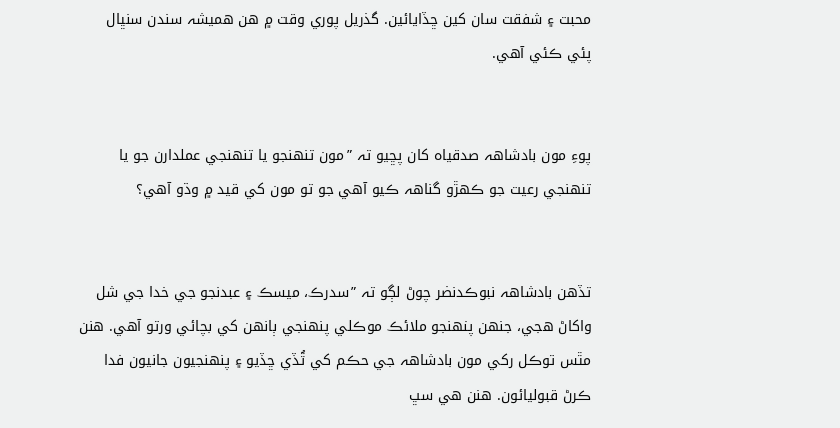محبت ۽ شفقت سان کين ڇڏايائين. گذريل پوري وقت ۾ هن هميشہ سندن سنڀال پئي ڪئي آهي.


پوءِ مون بادشاهہ صدقياہ کان پڇيو تہ ”مون تنهنجو يا تنهنجي عملدارن جو يا تنهنجي رعيت جو ڪهڙو گناهہ ڪيو آهي جو تو مون کي قيد ۾ وڌو آهي؟


تڏهن بادشاهہ نبوڪدنضر چوڻ لڳو تہ ”سدرڪ، ميسڪ ۽ عبدنجو جي خدا جي شل واکاڻ هجي، جنهن پنهنجو ملائڪ موڪلي پنهنجي ٻانهن کي بچائي ورتو آهي. هنن مٿس توڪل رکي مون بادشاهہ جي حڪم کي ٿُڏي ڇڏيو ۽ پنهنجيون جانيون فدا ڪرڻ قبوليائون. هنن هي سڀ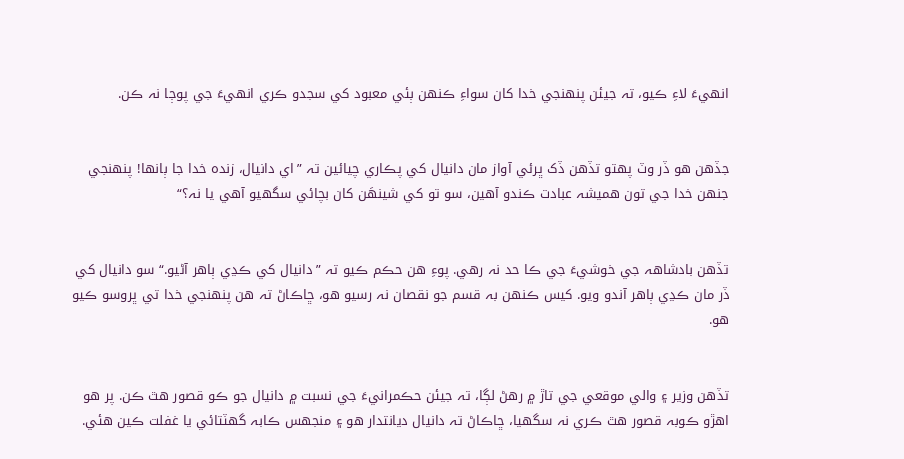انهيءَ لاءِ ڪيو، تہ جيئن پنهنجي خدا کان سواءِ ڪنهن ٻئي معبود کي سجدو ڪري انهيءَ جي پوڄا نہ ڪن.


جڏهن هو ڏر وٽ پهتو تڏهن ڏک ڀرئي آواز مان دانيال کي پڪاري چيائين تہ ”اي دانيال، زندہ خدا جا ٻانها! پنهنجي جنهن خدا جي تون هميشہ عبادت ڪندو آهين، سو تو کي شينهَن کان بچائي سگھيو آهي يا نہ؟“


تڏهن بادشاهہ جي خوشيءَ جي ڪا حد نہ رهي. پوءِ هن حڪم ڪيو تہ ”دانيال کي ڪڍي ٻاهر آڻيو.“ سو دانيال کي ڏر مان ڪڍي ٻاهر آندو ويو. کيس ڪنهن بہ قسم جو نقصان نہ رسيو هو، ڇاڪاڻ تہ هن پنهنجي خدا تي ڀروسو ڪيو هو.


تڏهن وزير ۽ والي موقعي جي تاڙ ۾ رهڻ لڳا، تہ جيئن حڪمرانيءَ جي نسبت ۾ دانيال جو ڪو قصور هٿ ڪن. پر هو اهڙو ڪوبہ قصور هٿ ڪري نہ سگھيا، ڇاڪاڻ تہ دانيال ديانتدار هو ۽ منجھس ڪابہ گھٽتائي يا غفلت ڪين هئي.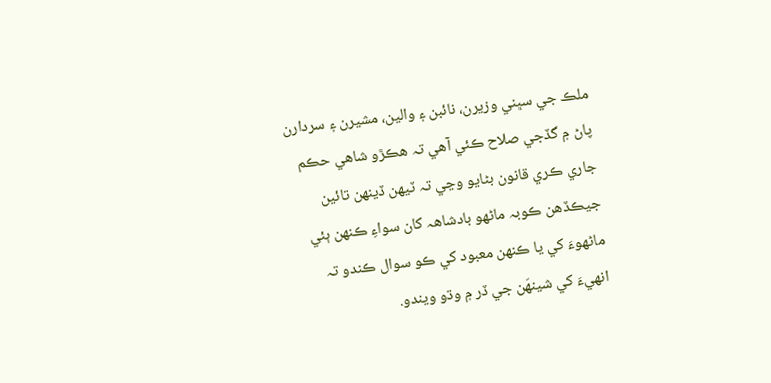ملڪ جي سڀني وزيرن، نائبن ۽ والين، مشيرن ۽ سردارن پاڻ ۾ گڏجي صلاح ڪئي آهي تہ هڪڙو شاهي حڪم جاري ڪري قانون بڻايو وڃي تہ ٽيهن ڏينهن تائين جيڪڏهن ڪوبہ ماڻهو بادشاهہ کان سواءِ ڪنهن ٻئي ماڻهوءَ کي يا ڪنهن معبود کي ڪو سوال ڪندو تہ انهيءَ کي شينهَن جي ڏر ۾ وڌو ويندو.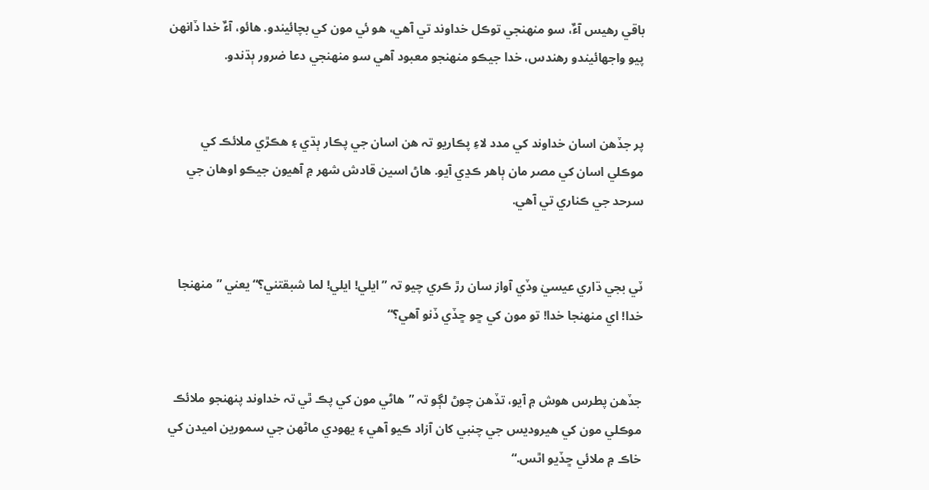باقي رهيس آءٌ، سو منهنجي توڪل خداوند تي آهي، هو ئي مون کي بچائيندو. هائو، آءٌ خدا ڏانهن پيو واجھائيندو رهندس، خدا جيڪو منهنجو معبود آهي سو منهنجي دعا ضرور ٻڌندو.


پر جڏهن اسان خداوند کي مدد لاءِ پڪاريو تہ هن اسان جي پڪار ٻڌي ۽ هڪڙي ملائڪ کي موڪلي اسان کي مصر مان ٻاهر ڪڍي آيو. هاڻ اسين قادش شهر ۾ آهيون جيڪو اوهان جي سرحد جي ڪناري تي آهي.


ٽي بجي ڌاري عيسيٰ وڏي آواز سان رڙ ڪري چيو تہ ”ايلي! ايلي! لما شبقتني؟“ يعني ”منهنجا خدا! اي منهنجا خدا! تو مون کي ڇو ڇڏي ڏنو آهي؟“


جڏهن پطرس هوش ۾ آيو، تڏهن چوڻ لڳو تہ ”هاڻي مون کي پڪ ٿي تہ خداوند پنهنجو ملائڪ موڪلي مون کي هيروديس جي چنبي کان آزاد ڪيو آهي ۽ يهودي ماڻهن جي سمورين اميدن کي خاڪ ۾ ملائي ڇڏيو اٿس.“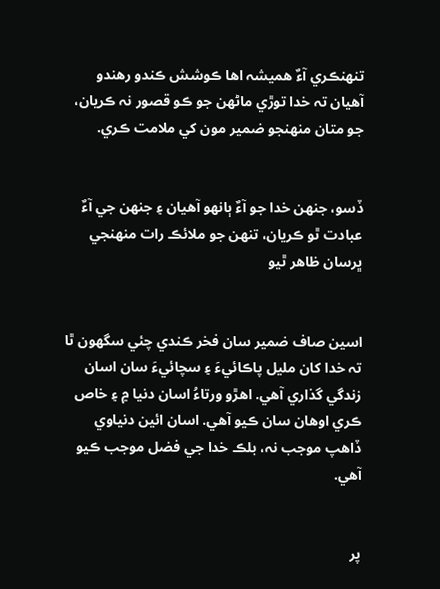تنهنڪري آءٌ هميشہ اها ڪوشش ڪندو رهندو آهيان تہ خدا توڙي ماڻهن جو ڪو قصور نہ ڪريان، جو متان منهنجو ضمير مون کي ملامت ڪري.


ڏسو، جنهن خدا جو آءٌ ٻانهو آهيان ۽ جنهن جي آءٌ عبادت ٿو ڪريان، تنهن جو ملائڪ رات منهنجي ڀرسان ظاهر ٿيو


اسين صاف ضمير سان فخر ڪندي چئي سگھون ٿا تہ خدا کان مليل پاڪائيءَ ۽ سچائيءَ سان اسان زندگي گذاري آهي. اهڙو ورتاءُ اسان دنيا ۾ ۽ خاص ڪري اوهان سان ڪيو آهي. اسان ائين دنياوي ڏاهپ موجب نہ، بلڪ خدا جي فضل موجب ڪيو آهي.


پر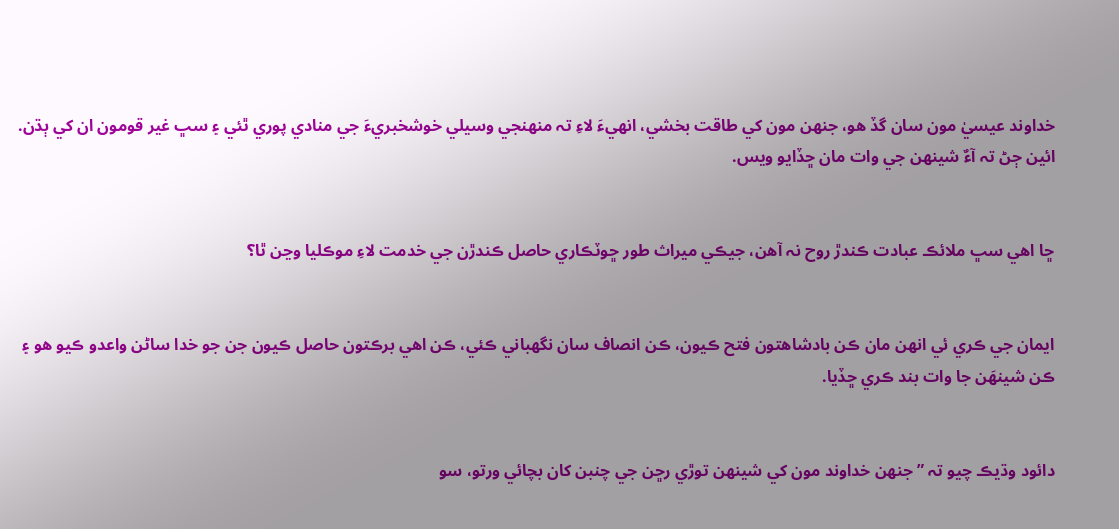خداوند عيسيٰ مون سان گڏ هو، جنهن مون کي طاقت بخشي، انهيءَ لاءِ تہ منهنجي وسيلي خوشخبريءَ جي منادي پوري ٿئي ۽ سڀ غير قومون ان کي ٻڌن. ائين ڄڻ تہ آءٌ شينهن جي وات مان ڇڏايو ويس.


ڇا اهي سڀ ملائڪ عبادت ڪندڙ روح نہ آهن، جيڪي ميراث طور ڇوٽڪاري حاصل ڪندڙن جي خدمت لاءِ موڪليا وڃن ٿا؟


ايمان جي ڪري ئي انهن مان ڪن بادشاهتون فتح ڪيون، ڪن انصاف سان نگهباني ڪئي، ڪن اهي برڪتون حاصل ڪيون جن جو خدا ساڻن واعدو ڪيو هو ۽ ڪن شينهَن جا وات بند ڪري ڇڏيا.


دائود وڌيڪ چيو تہ ”جنهن خداوند مون کي شينهن توڙي رڇن جي چنبن کان بچائي ورتو، سو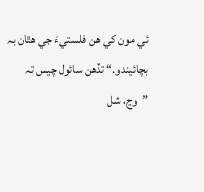ئي مون کي هن فلستيءَ جي هٿان بہ بچائيندو.“ تڏهن سائول چيس تہ ”وڃ، شل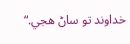خداوند تو ساڻ هجي.“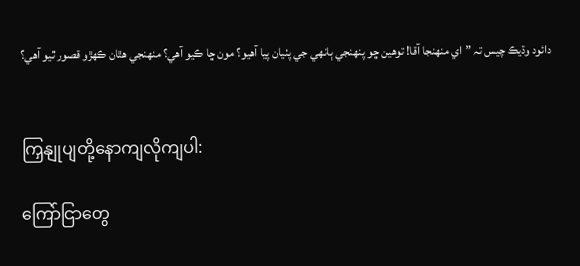دائود وڌيڪ چيس تہ ”اي منهنجا آقا! توهين ڇو پنهنجي ٻانهي جي پٺيان پيا آهيو؟ مون ڇا ڪيو آهي؟ منهنجي هٿان ڪهڙو قصور ٿيو آهي؟


ကြှနျုပျတို့နောကျလိုကျပါ:

ကြော်ငြာတွေ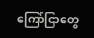ကြော်ငြာတွေ